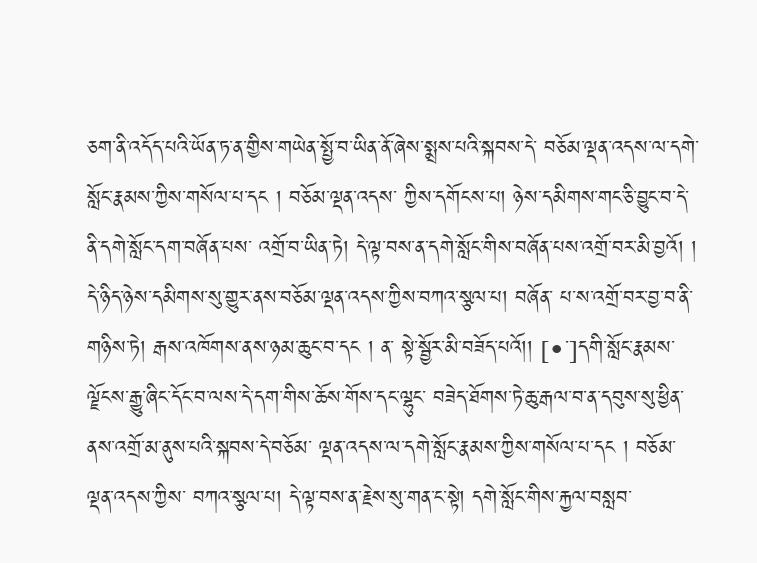ཅག་ནི་འདོད་པའི་ཡོན་ཏ་ན་གྱིས་གཡེན་སྤྱོ་བ་ཡིན་ནོ་ཞེས་སྨྲས་པའི་སྐབས་དེ་ བཅོམ་ལྡན་འདས་ལ་དགེ་སློང་རྣམས་ཀྱིས་གསོལ་པ་དང ། བཅོམ་ལྡན་འདས་ ཀྱིས་དགོངས་པ། ཉེས་དམིགས་གང་ཅི་བྱུང་བ་དེ་ནི་དགེ་སློང་དག་བཞོན་པས་ འགྲོ་བ་ཡིན་ཏེ། དེ་ལྟ་བས་ན་དགེ་སློང་གིས་བཞོན་པས་འགྲོ་བར་མི་བྱའོ། ། དེ་ཉིད་ཉེས་དམིགས་སུ་གྱུར་ནས་བཅོམ་ལྡན་འདས་ཀྱིས་བཀའ་སྩལ་པ། བཞོན་ པ་ས་འགྲོ་བར་བྱ་བ་ནི་གཉིས་ཏེ། རྒས་འཁོགས་ནས་ཉམ་ཆུང་བ་དང ། ན་ སྟེ་སྦྱོར་མི་བཟོད་པའོ།། [•་]དགི་སློང་རྣམས་ལྗོངས་རྒྱུ་ཞིང་དོང་བ་ལས་དེ་དག་གིས་ཆོས་གོས་དང་ལྷུང་ བཟེད་ཐོགས་ཏེ་ཆུ་རྒལ་བ་ན་དབུས་སུ་ཕྱིན་ནས་འགྲོ་མ་ནུས་པའི་སྐབས་དེ་བཅོམ་ ལྡན་འདས་ལ་དགེ་སློང་རྣམས་ཀྱིས་གསོལ་པ་དང ། བཅོམ་ལྡན་འདས་ཀྱིས་ བཀའ་སྩལ་པ། དེ་ལྟ་བས་ན་རྗེས་སུ་གན་ང་སྟེ། དགེ་སློང་གིས་རྐྱལ་བསླབ་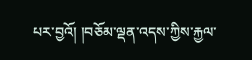པར་བྱའོ། །བཅོམ་ལྡན་འདས་ཀྱིས་རྐྱལ་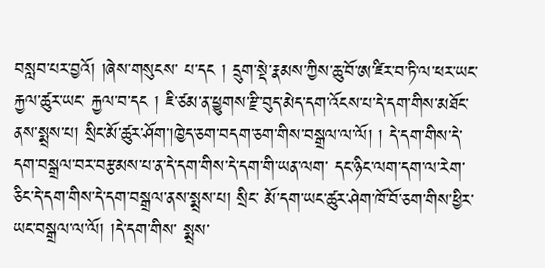བསླབ་པར་བྱའོ། །ཞེས་གསུངས་ པ་དང ། དྲུག་སྡེ་རྣམས་ཀྱིས་ཆུ་བོ་ཨ་ཛིར་བ་ཏི་ལ་ཕར་ཡང་རྐྱལ་ཚུར་ཡང་ རྐྱལ་བ་དང ། ཇི་ཙམ་ན་ཕྱུགས་རྫི་བུད་མེད་དག་འོངས་པ་དེ་དག་གིས་མཐོང་ ནས་སྨྲས་པ། སྲིང་མོ་ཚུར་ཤོག་།ཁྱེད་ཅག་བདག་ཅག་གིས་བསྒྲལ་ལ་ལོ། ། དེ་དག་གིས་དེ་དག་བསྒྲལ་བར་བརྩམས་པ་ན་དེ་དག་གིས་དེ་དག་གི་ཡན་ལག་ དང་ཉིང་ལག་དག་ལ་རེག་ཅིང་དེ་དག་གིས་དེ་དག་བསྒྲལ་ནས་སྨྲས་པ། སྲིང་ མོ་དག་ཡང་ཚུར་ཤེག་ཁོ་བོ་ཅག་གིས་ཕྱིར་ཡང་བསྒྲལ་ལ་ལོ། །དེ་དག་གིས་ སྨྲས་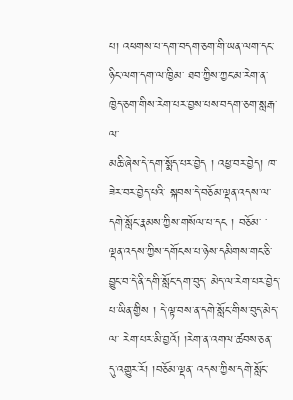པ། འཕགས་པ་དག་བདག་ཅག་གི་ཡན་ལག་དང་ཉིང་ལག་དག་ལ་ཁྱིམ་ ཐབ་ཀྱིས་ཀྱང་མ་རེག་ན་ཁྱེད་ཅག་གིས་རེག་པར་བྱས་པས་བདག་ཅག་སླརྒ་ལ་
མཆི་ཞེས་དེ་དག་སྨོད་པར་བྱེད ། འཕྱ་བར་བྱེད། ཁ་ཟེར་བར་བྱེད་པའི་ སྐབས་དེ་བཅོམ་ལྡན་འདས་ལ་དགེ་སློང་རྣམས་ཀྱིས་གསོལ་པ་དང ། བཅོམ་ ་ལྡན་འདས་ཀྱིས་དགོངས་པ་ཉེས་དམིགས་གང་ཅི་བྱུང་བ་དེ་ནི་དགི་སློང་དག་བུད་ མེད་ལ་རེག་པར་བྱེད་པ་ཡིན་གྱིས ། དེ་ལྟ་བས་ན་དགེ་སློང་གིས་བུད་མེད་ལ་ རེག་པར་མི་བྱའོ། །རེག་ན་འགལ་ཚབས་ཅན་དུ་འགྱུར་རོ། །བཅོམ་ལྡན་ འདས་ཀྱིས་དགེ་སློང་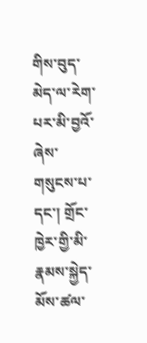གིས་བུད་མེད་ལ་རེག་པར་མི་བྱའོ་ཞེས་གསུངས་པ་དང་། གྲོང་ཁྱེར་གྱི་མི་རྣམས་སྐྱེད་མོས་ཚལ་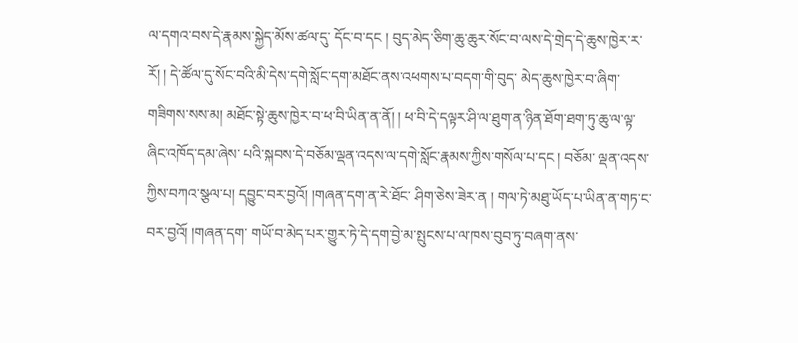ལ་དགའ་བས་དེ་རྣམས་སྐྱེད་མོས་ཚལ་དུ་ དོང་བ་དང ། བུད་མེད་ཅིག་ཆུ་ཆུར་སོང་བ་ལས་དེ་གྲེད་དེ་ཆུས་ཁྱེར་ར་རོ། ། དེ་ཚོལ་དུ་སོང་བའི་མི་དེས་དགེ་སློང་དག་མཐོང་ནས་འཕགས་པ་བདག་གི་བུད་ མེད་ཆུས་ཁྱེར་བ་ཞིག་གཟིགས་སས་མ། མཐོང་སྟེ་ཆུས་ཁྱེར་བ་ཕ་བི་ཡིན་ན་ནོ། ། ཕ་བི་དེ་དལྟར་ཤི་ལ་ཐུག་ན་ཉིན་ཐོག་ཐག་ཏུ་ཆུ་ལ་ལྟ་ཞིང་འཁོད་དམ་ཞེས་ པའི་སྐབས་དེ་བཅོམ་ལྡན་འདས་ལ་དགེ་སློང་རྣམས་ཀྱིས་གསོལ་པ་དང ། བཅོམ་ ལྡན་འདས་ཀྱིས་བཀའ་སྩལ་པ། དབྱུང་བར་བྱའོ། །གཞན་དག་ན་རེ་ཐོང་ ཤིག་ཅེས་ཟེར་ན ། གལ་ཏེ་མཐུ་ཡོད་པ་ཡིན་ན་གཏ་ང་བར་བྱའོ། །གཞན་དག་ གཡོ་བ་མེད་པར་གྱུར་ཏེ་དེ་དག་བྱེ་མ་སྤུངས་པ་ལ་ཁས་བུབ་ཏུ་བཞག་ནས་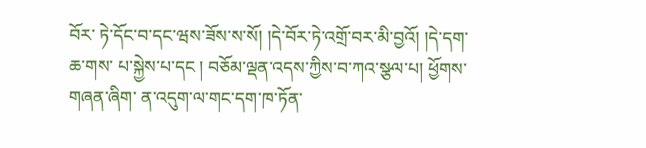བོར་ ཏེ་དོང་བ་དང་ཝས་ཟོས་ས་སོ། །དེ་བོར་ཏེ་འགྲོ་བར་མི་བྱའོ། །དེ་དག་ཆ་གས་ པ་སྐྱེས་པ་དང ། བཅོམ་ལྡན་འདས་ཀྱིས་བ་ཀའ་སྩལ་པ། ཕྱོགས་གཞན་ཞིག་ ན་འདུག་ལ་གང་དག་ཁ་ཏོན་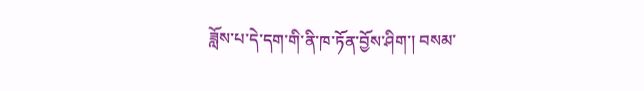ཟློས་པ་དེ་དག་གི་ནི་ཁ་ཏོན་བྱོས་ཤིག་། བསམ་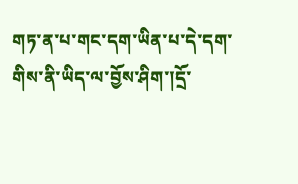གཏ་ན་པ་གང་དག་ཡིན་པ་དེ་དག་གིས་ནི་ཡིད་ལ་བྱོས་ཤིག་།དྲོ་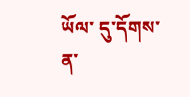ཡོལ་ དུ་དོགས་ན་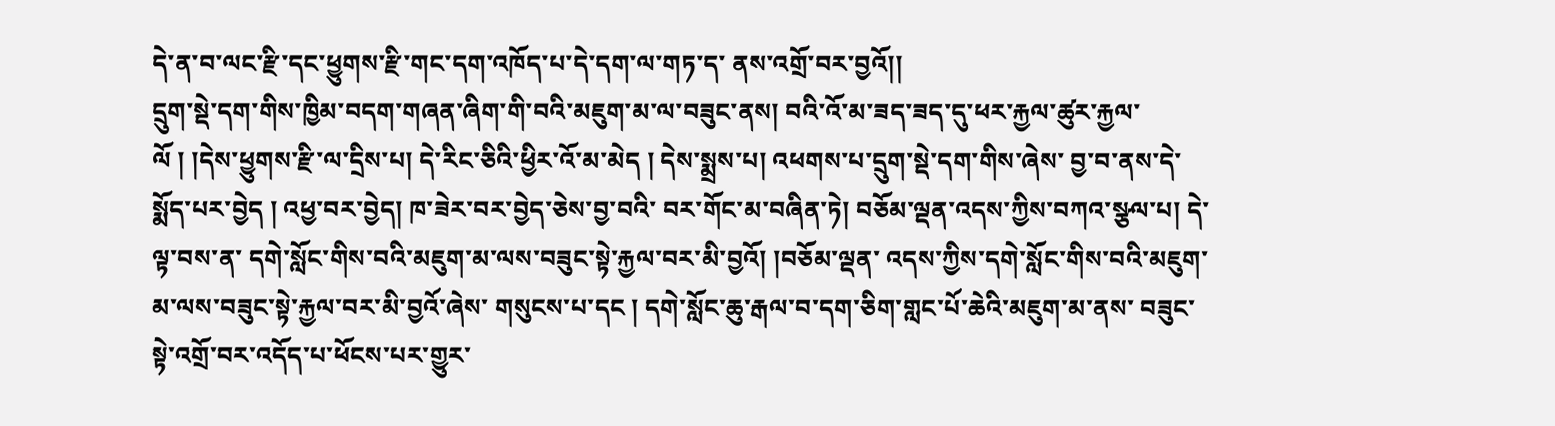དེ་ན་བ་ལང་རྫི་དང་ཕྱུགས་རྫི་གང་དག་འཁོད་པ་དེ་དག་ལ་གཏ་ད་ ནས་འགྲོ་བར་བྱའོ།།
དྲུག་སྡེ་དག་གིས་ཁྱིམ་བདག་གཞན་ཞིག་གི་བའི་མཇུག་མ་ལ་བཟུང་ནས། བའི་འོ་མ་ཟད་ཟད་དུ་ཕར་རྐྱལ་ཚུར་རྐྱལ་ལོ ། །དེས་ཕྱུགས་རྫི་ལ་དྲིས་པ། དེ་རིང་ཅིའི་ཕྱིར་འོ་མ་མེད ། དེས་སྨྲས་པ། འཕགས་པ་དྲུག་སྡེ་དག་གིས་ཞེས་ བྱ་བ་ནས་དེ་སྨོད་པར་བྱེད ། འཕྱ་བར་བྱེད། ཁ་ཟེར་བར་བྱེད་ཅེས་བྱ་བའི་ བར་གོང་མ་བཞིན་ཏེ། བཅོམ་ལྡན་འདས་ཀྱིས་བཀའ་སྩལ་པ། དེ་ལྟ་བས་ན་ དགེ་སློང་གིས་བའི་མཇུག་མ་ལས་བཟུང་སྟེ་རྐྱལ་བར་མི་བྱའོ། །བཅོམ་ལྡན་ འདས་ཀྱིས་དགེ་སློང་གིས་བའི་མཇུག་མ་ལས་བཟུང་སྟེ་རྐྱལ་བར་མི་བྱའོ་ཞེས་ གསུངས་པ་དང ། དགེ་སློང་ཆུ་རྒལ་བ་དག་ཅིག་གླང་པོ་ཆེའི་མཇུག་མ་ནས་ བཟུང་སྟེ་འགྲོ་བར་འདོད་པ་ཕོངས་པར་གྱུར་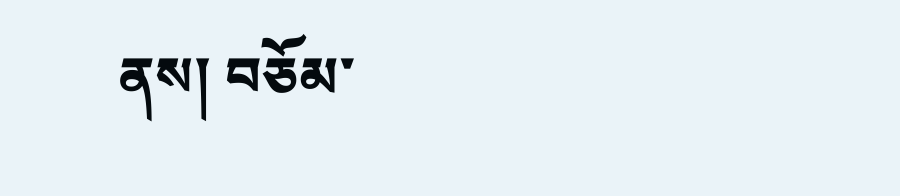ནས། བཅོམ་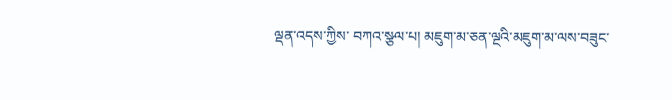ལྡན་འདས་ཀྱིས་ བཀའ་སྩལ་པ། མཇུག་མ་ཅན་ལྔའི་མཇུག་མ་ལས་བཟུང་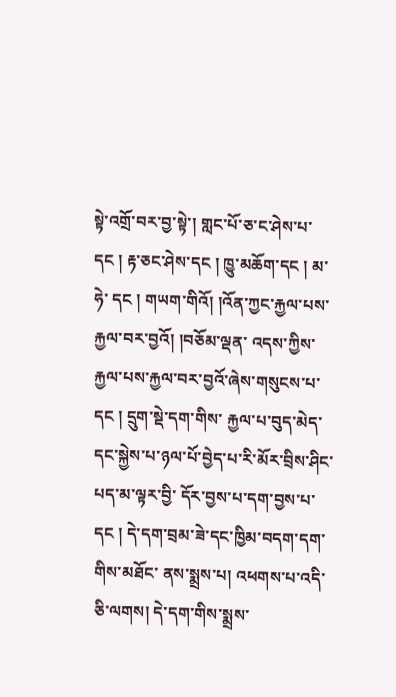སྟེ་འགྲོ་བར་བྱ་སྟེ་། གླང་པོ་ཅ་ང་ཤེས་པ་དང ། རྟ་ཅང་ཤེས་དང ། ཁྱུ་མཆོག་དང ། མ་ཧེ་ དང ། གཡག་གིའོ། །འོན་ཀྱང་རྐྱལ་པས་རྐྱལ་བར་བྱའོ། །བཅོམ་ལྡན་ འདས་ཀྱིས་རྐྱལ་པས་རྐྱལ་བར་བྱའོ་ཞེས་གསུངས་པ་དང ། དྲུག་སྡེ་དག་གིས་ རྐྱལ་པ་བུད་མེད་དང་སྐྱེས་པ་ཉལ་པོ་བྱེད་པ་རི་མོར་བྲིས་ཤིང་པད་མ་ལྟར་བྱི་ དོར་བྱས་པ་དག་བྱས་པ་དང ། དེ་དག་བྲམ་ཟེ་དང་ཁྱིམ་བདག་དག་གིས་མཐོང་ ནས་སྨྲས་པ། འཕགས་པ་འདི་ཅི་ལགས། དེ་དག་གིས་སྨྲས་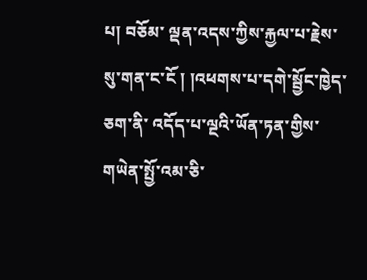པ། བཅོམ་ ལྡན་འདས་ཀྱིས་རྐྱལ་པ་རྗེས་སུ་གན་ང་ངོ ། །འཕགས་པ་དགེ་སྦྱོང་ཁྱེད་ཅག་ནི་ འདོད་པ་ལྔའི་ཡོན་ཏན་གྱིས་གཡེན་སྤྱོ་འམ་ཅི་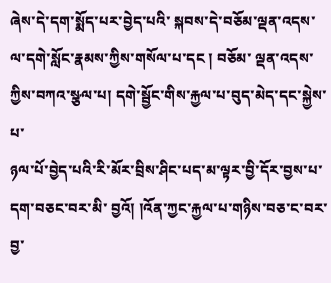ཞེས་དེ་དག་སྨོད་པར་བྱེད་པའི་ སྐབས་དེ་བཅོམ་ལྡན་འདས་ལ་དགེ་སློང་རྣམས་ཀྱིས་གསོལ་པ་དང ། བཅོམ་ ལྡན་འདས་ཀྱིས་བཀའ་སྩལ་པ། དགེ་སྦྱོང་གིས་རྐྱལ་པ་བུད་མེད་དང་སྐྱེས་པ་
ཉལ་པོ་བྱེད་པའི་རི་མོར་བྲིས་ཤིང་པད་མ་ལྟར་བྱི་དོར་བྱས་པ་དག་བཅང་བར་མི་ བྱའོ། །འོན་ཀྱང་རྐྱལ་པ་གཉིས་བཅ་ང་བར་བྱ་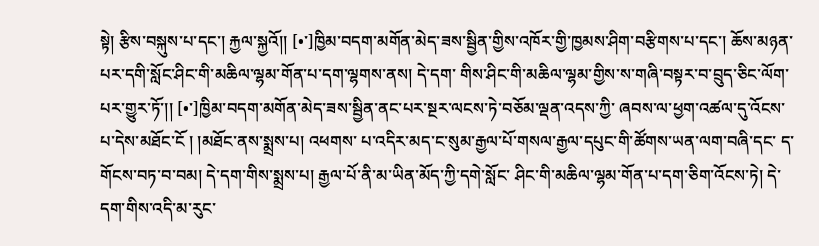སྟེ། རྩིས་བསྐུས་པ་དང་། རྐྱལ་སྐྱའོ།། [•་]ཁྱིམ་བདག་མགོན་མེད་ཟས་སྦྱིན་གྱིས་འཁོར་གྱི་ཁྱམས་ཤིག་བརྩིགས་པ་དང་། ཆོས་མཉན་པར་དགི་སློང་ཤིང་གི་མཆིལ་ལྷམ་གོན་པ་དག་ལྷགས་ནས། དེ་དག་ གིས་ཤིང་གི་མཆིལ་ལྷམ་གྱིས་ས་གཞི་བསྟར་བ་བྲུད་ཅིང་ལོག་པར་གྱུར་ཏོ་།། [•་]ཁྱིམ་བདག་མགོན་མེད་ཟས་སྦྱིན་ནང་པར་སྔར་ལངས་ཏེ་བཅོམ་ལྡན་འདས་ཀྱི་ ཞབས་ལ་ཕྱག་འཚལ་དུ་འོངས་པ་དེས་མཐོང་ངོ ། །མཐོང་ནས་སྨྲས་པ། འཕགས་ པ་འདིར་མད་ང་སུམ་རྒྱལ་པོ་གསལ་རྒྱལ་དཔུང་གི་ཚོགས་ཡན་ལག་བཞི་དང་ ད་གོངས་བཏ་བ་བམ། དེ་དག་གིས་སྨྲས་པ། རྒྱལ་པོ་ནི་མ་ཡིན་མོད་ཀྱི་དགེ་སློང་ ཤིང་གི་མཆིལ་ལྷམ་གོན་པ་དག་ཅིག་འོངས་ཏེ། དེ་དག་གིས་འདི་མ་རུང་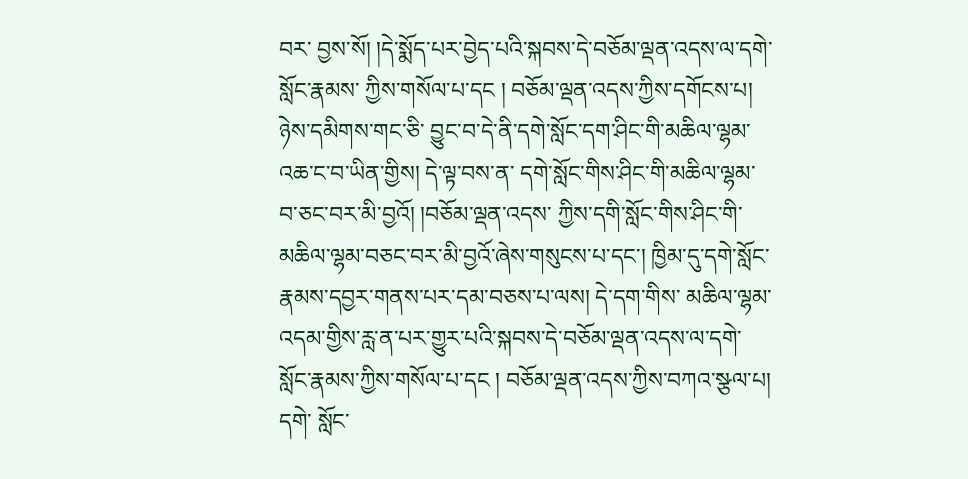བར་ བྱས་སོ། །དེ་སྨོད་པར་བྱེད་པའི་སྐབས་དེ་བཅོམ་ལྡན་འདས་ལ་དགེ་སློང་རྣམས་ ཀྱིས་གསོལ་པ་དང ། བཅོམ་ལྡན་འདས་ཀྱིས་དགོངས་པ། ཉེས་དམིགས་གང་ཅི་ བྱུང་བ་དེ་ནི་དགེ་སློང་དག་ཤིང་གི་མཆིལ་ལྷམ་འཆ་ང་བ་ཡིན་གྱིས། དེ་ལྟ་བས་ན་ དགེ་སློང་གིས་ཤིང་གི་མཆིལ་ལྷམ་བ་ཅང་བར་མི་བྱའོ། །བཅོམ་ལྡན་འདས་ ཀྱིས་དགི་སློང་གིས་ཤིང་གི་མཆིལ་ལྷམ་བཅང་བར་མི་བྱའོ་ཞེས་གསུངས་པ་དང་། ཁྱིམ་དུ་དགེ་སློང་རྣམས་དབྱར་གནས་པར་དམ་བཅས་པ་ལས། དེ་དག་གིས་ མཆིལ་ལྷམ་འདམ་གྱིས་རླ་ན་པར་གྱུར་པའི་སྐབས་དེ་བཅོམ་ལྡན་འདས་ལ་དགེ་ སློང་རྣམས་ཀྱིས་གསོལ་པ་དང ། བཅོམ་ལྡན་འདས་ཀྱིས་བཀའ་སྩལ་པ། དགེ་ སློང་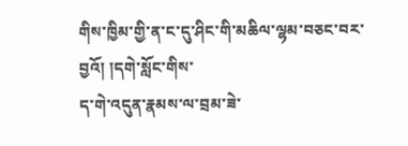གིས་ཁྱིམ་གྱི་ན་ང་དུ་ཤིང་གི་མཆིལ་ལྷམ་བཅང་བར་བྱའོ། །དགེ་སློང་གིས་
ད་གེ་འདུན་རྣམས་ལ་བྲམ་ཟེ་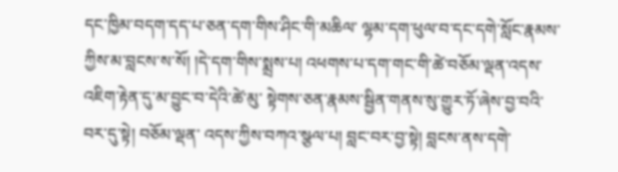དང་ཁྱིམ་བདག་དད་པ་ཅན་དག་གིས་ཤིང་གི་མཆིལ་ ལྷམ་དག་ཕུལ་བ་དང་དགེ་སློང་རྣམས་ཀྱིས་མ་བླངས་ས་སོ། །དེ་དག་གིས་སྨྲས་པ། འཕགས་པ་དག་གང་གི་ཚེ་བཅོམ་ལྡན་འདས་འཇིག་རྟེན་དུ་མ་བྱུང་བ་དེའི་ཚེ་མུ་ སྟེགས་ཅན་རྣམས་སྦྱིན་གནས་སུ་གྱུར་ཏོ་ཞེས་བྱ་བའི་བར་དུ་སྟེ། བཅོམ་ལྡན་ འདས་ཀྱིས་བཀའ་སྩལ་པ། བླང་བར་བྱ་སྟེ། བླངས་ནས་དགེ་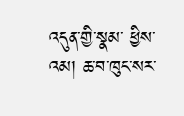འདུན་གྱི་སྣམ་ ཕྱིས་འམ། ཆ་བ་ཁུང་སར་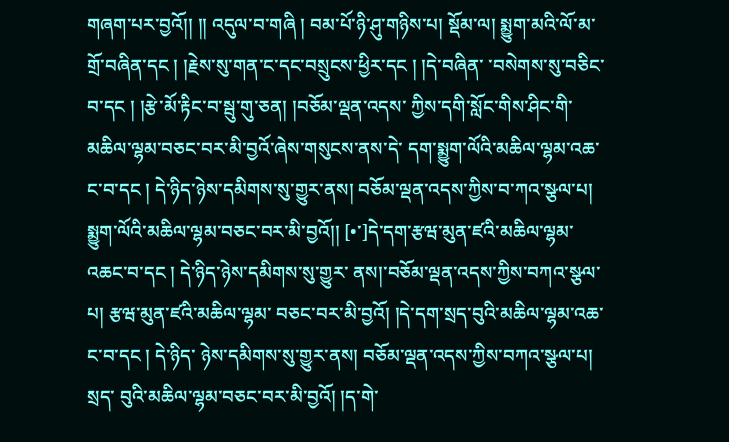གཞག་པར་བྱའོ།། །། འདུལ་བ་གཞི ། བམ་པོ་ཉི་ཤུ་གཉིས་པ། སྡོམ་ལ། སྨྱུག་མའི་ལོ་མ་ གྲོ་བཞིན་དང ། །རྗེས་སུ་གན་ང་དང་བསྲུངས་ཕྱིར་དང ། །དེ་བཞིན་ ་བསེགས་སུ་བཅིང་བ་དང ། །རྩེ་མོ་རྟིང་བ་སྦུ་གུ་ཅན། །བཅོམ་ལྡན་འདས་ ཀྱིས་དགི་སློང་གིས་ཤིང་གི་མཆིལ་ལྷམ་བཅང་བར་མི་བྱའོ་ཞེས་གསུངས་ནས་དེ་ དག་སྨྱུག་ལོའི་མཆིལ་ལྷམ་འཆ་ང་བ་དང ། དེ་ཉིད་ཉེས་དམིགས་སུ་གྱུར་ནས། བཅོམ་ལྡན་འདས་ཀྱིས་བ་ཀའ་སྩལ་པ། སྨྱུག་ལོའི་མཆིལ་ལྷམ་བཅང་བར་མི་བྱའོ།། [•་]དེ་དག་རྩཝ་མུན་ཛའི་མཆིལ་ལྷམ་འཆང་བ་དང ། དེ་ཉིད་ཉེས་དམིགས་སུ་གྱུར་ ནས།་བཅོམ་ལྡན་འདས་ཀྱིས་བཀའ་སྩལ་པ། རྩཝ་མུན་ཛའི་མཆིལ་ལྷམ་ བཅང་བར་མི་བྱའོ། །དེ་དག་སྲད་བུའི་མཆིལ་ལྷམ་འཆ་ང་བ་དང ། དེ་ཉིད་ ཉེས་དམིགས་སུ་གྱུར་ནས། བཅོམ་ལྡན་འདས་ཀྱིས་བཀའ་སྩལ་པ། སྲད་ བུའི་མཆིལ་ལྷམ་བཅང་བར་མི་བྱའོ། །ད་གེ་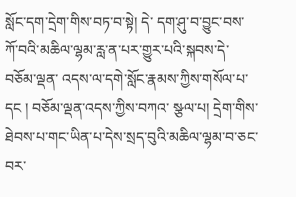སློང་དག་དྲེག་གིས་བཏ་བ་སྟེ། དེ་ དག་ཤུ་བ་བྱུང་བས་ཀོ་བའི་མཆིལ་ལྷམ་རླ་ན་པར་གྱུར་པའི་སྐབས་དེ་བཅོམ་ལྡན་ འདས་ལ་དགེ་སློང་རྣམས་ཀྱིས་གསོལ་པ་དང ། བཅོམ་ལྡན་འདས་ཀྱིས་བཀའ་ སྩལ་པ། དྲེག་གིས་ཐེབས་པ་གང་ཡིན་པ་དེས་སྲད་བུའི་མཆིལ་ལྷམ་བ་ཅང་བར་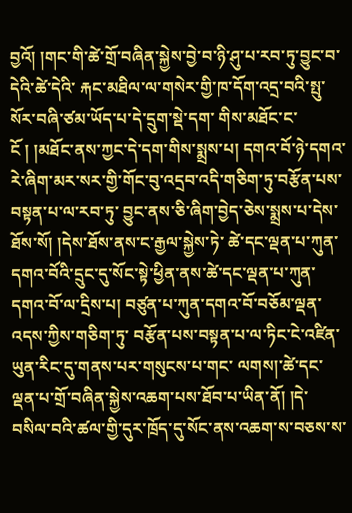བྱའོ། །གང་གི་ཚེ་གྲོ་བཞིན་སྐྱེས་བྱེ་བ་ཉི་ཤུ་པ་རབ་ཏུ་བྱུང་བ་དེའི་ཚེ་དེའི་ རྐང་མཐིལ་ལ་གསེར་གྱི་ཁ་དོག་འདྲ་བའི་སྤུ་སོར་བཞི་ཙམ་ཡོད་པ་དེ་དྲུག་སྡེ་དག་ གིས་མཐོང་ང་ངོ ། །མཐོང་ནས་ཀྱང་དེ་དག་གིས་སྨྲས་པ། དགའ་བོ་ཉེ་དགའ་ རེ་ཞིག་མར་སར་གྱི་གོང་བུ་འདྲབ་འདི་གཅིག་ཏུ་བརྩོན་པས་བསྟན་པ་ལ་རབ་ཏུ་ བྱུང་ནས་ཅི་ཞིག་བྱེད་ཅེས་སྨྲས་པ་དེས་ཐོས་སོ། །དེས་ཐོས་ནས་ང་རྒྱལ་སྐྱེས་ཏེ་ ཚེ་དང་ལྡན་པ་ཀུན་དགའ་བོའི་དྲུང་དུ་སོང་སྟེ་ཕྱིན་ནས་ཚེ་དང་ལྡན་པ་ཀུན་ དགའ་བོ་ལ་དྲིས་པ། བཙུན་པ་ཀུན་དགའ་བོ་བཅོམ་ལྡན་འདས་ཀྱིས་གཅིག་ཏུ་ བརྩོན་པས་བསྟན་པ་ལ་ཏིང་ངེ་འཛིན་ཡུན་རིང་དུ་གནས་པར་གསུངས་པ་གང་ ལགས།་ཚེ་དང་ལྡན་པ་གྲོ་བཞིན་སྐྱེས་འཆག་པས་ཐོབ་པ་ཡིན་ནོ། །དེ་ བསིལ་བའི་ཚལ་གྱི་དུར་ཁྲོད་དུ་སོང་ནས་འཆག་ས་བཅས་ས་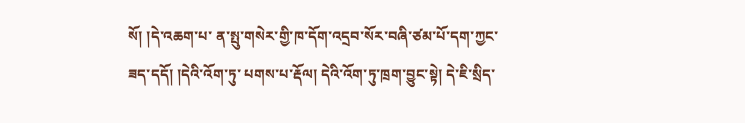སོ། །དེ་འཆག་པ་ ན་སྤུ་གསེར་གྱི་ཁ་དོག་འདྲབ་སོར་བཞི་ཙམ་པོ་དག་ཀྱང་ཟད་དདོ། །དེའི་འོག་ཏུ་ པགས་པ་རྡོལ། དེའི་འོག་ཏུ་ཁྲག་བྱུང་སྟེ། དེ་ཇི་སྲིད་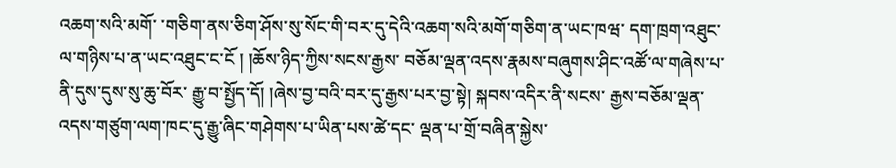འཆག་སའི་མགོ་ ་གཅིག་ནས་ཅིག་ཤོས་སུ་སོང་གི་བར་དུ་དེའི་འཆག་སའི་མགོ་གཅིག་ན་ཡང་ཁཝ་ དག་ཁྲག་འཐུང་ལ་གཉིས་པ་ན་ཡང་འཐུང་ང་ངོ ། །ཆོས་ཉིད་ཀྱིས་སངས་རྒྱས་ བཅོམ་ལྡན་འདས་རྣམས་བཞུགས་ཤིང་འཚོ་ལ་གཞེས་པ་ནི་དུས་དུས་སུ་ཆུ་བོར་ རྒྱུ་བ་སྤྱོད་དོ། །ཞེས་བྱ་བའི་བར་དུ་རྒྱས་པར་བྱ་སྟེ། སྐབས་འདིར་ནི་སངས་ རྒྱས་བཅོམ་ལྡན་འདས་གཙུག་ལག་ཁང་དུ་རྒྱུ་ཞིང་གཤེགས་པ་ཡིན་པས་ཚེ་དང་ ལྡན་པ་གྲོ་བཞིན་སྐྱེས་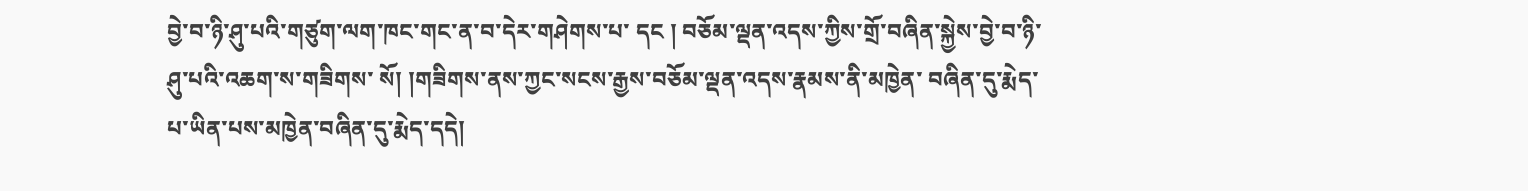བྱེ་བ་ཉི་ཤུ་པའི་གཙུག་ལག་ཁང་གང་ན་བ་དེར་གཤེགས་པ་ དང ། བཅོམ་ལྡན་འདས་ཀྱིས་གྲོ་བཞིན་སྐྱེས་བྱེ་བ་ཉི་ཤུ་པའི་འཆག་ས་གཟིགས་ སོ། །གཟིགས་ནས་ཀྱང་སངས་རྒྱས་བཅོམ་ལྡན་འདས་རྣམས་ནི་མཁྱེན་ བཞིན་དུ་རྨེད་པ་ཡིན་པས་མཁྱེན་བཞིན་དུ་རྨེད་དདེ།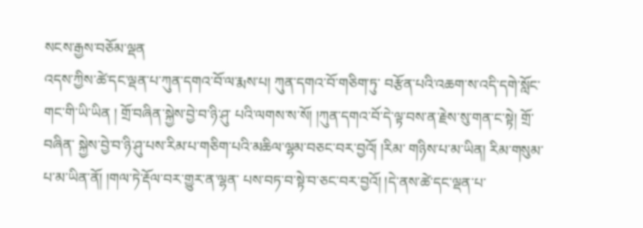སངས་རྒྱས་བཅོམ་ལྡན
འདས་ཀྱིས་ཚེ་དང་ལྡན་པ་ཀུན་དགའ་བོ་ལ་རྨས་པ། ཀུན་དགའ་བོ་གཅིག་ཏུ་ བརྩོན་པའི་འཆག་ས་འདི་དགེ་སློང་གང་གི་ཡི་ཡིན ། གྲོ་བཞིན་སྐྱེས་བྱེ་བ་ཉི་ཤུ་ པའི་ལགས་ས་སོ། །ཀུན་དགའ་བོ་དེ་ལྟ་བས་ན་རྗེས་སུ་གན་ང་སྟེ། གྲོ་བཞིན་ སྐྱེས་བྱེ་བ་ཉི་ཤུ་པས་རིམ་པ་གཅིག་པའི་མཆིལ་ལྷམ་བཅང་བར་བྱའོ། །རིམ་ གཉིས་པ་མ་ཡིན། རིམ་གསུམ་པ་མ་ཡིན་ནོ། །གལ་ཏེ་རྡོལ་བར་གྱུར་ན་ལྷན་ པས་བཏ་བ་སྟེ་བ་ཅང་བར་བྱའོ། །དེ་ནས་ཚེ་དང་ལྡན་པ་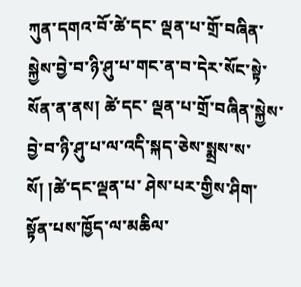ཀུན་དགའ་བོ་ཚེ་དང་ ལྡན་པ་གྲོ་བཞིན་སྐྱེས་བྱེ་བ་ཉི་ཤུ་པ་གང་ན་བ་དེར་སོང་སྟེ་སོན་ན་ནས། ཚེ་དང་ ལྡན་པ་གྲོ་བཞིན་སྐྱེས་བྱེ་བ་ཉི་ཤུ་པ་ལ་འདི་སྐད་ཅེས་སྨྲས་ས་སོ། །ཚེ་དང་ལྡན་པ་ ཤེས་པར་གྱིས་ཤིག་སྟོན་པས་ཁྱོད་ལ་མཆིལ་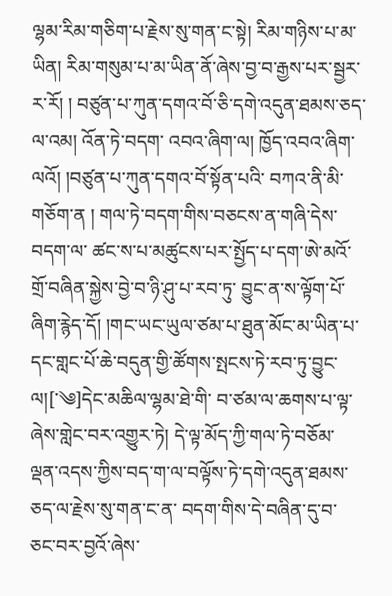ལྷམ་རིམ་གཅིག་པ་རྗེས་སུ་གན་ང་སྟེ། རིམ་གཉིས་པ་མ་ཡིན། རིམ་གསུམ་པ་མ་ཡིན་ནོ་ཞེས་བྱ་བ་རྒྱས་པར་སྦྱར་ར་རོ། ། བཙུན་པ་ཀུན་དགའ་བོ་ཅི་དགེ་འདུན་ཐམས་ཅད་ལ་འམ། འོན་ཏེ་བདག་ འབའ་ཞིག་ལ། ཁྱོད་འབའ་ཞིག་ལའོ། །བཙུན་པ་ཀུན་དགའ་བོ་སྟོན་པའི་ བཀའ་ནི་མི་གཅོག་ན ། གལ་ཏེ་བདག་གིས་བཅངས་ན་གཞི་དེས་བདག་ལ་ ཚང་ས་པ་མཚུངས་པར་སྤྱོད་པ་དག་ཨེ་མའོ་གྲོ་བཞིན་སྐྱེས་བྱེ་བ་ཉི་ཤུ་པ་རབ་ཏུ་ བྱུང་ན་ས་ལྟོག་པོ་ཞིག་རྙེད་དོ། །གང་ཡང་ཡུལ་ཙམ་པ་ཐུན་མོང་མ་ཡིན་པ་ དང་གླང་པོ་ཆེ་བདུན་གྱི་ཚོགས་སྤངས་ཏེ་རབ་ཏུ་བྱུང་ལ།[་༄]དེང་མཆིལ་ལྷམ་ཐེ་གི་ བ་ཙམ་ལ་ཆགས་པ་ལྟ་ཞེས་གླེང་བར་འགྱུར་ཏེ། དེ་ལྟ་མོད་ཀྱི་གལ་ཏེ་བཅོམ་ ལྡན་འདས་ཀྱིས་བད་ག་ལ་བལྟོས་ཏེ་དགེ་འདུན་ཐམས་ཅད་ལ་རྗེས་སུ་གན་ང་ན་ བདག་གིས་དེ་བཞིན་དུ་བ་ཅང་བར་བྱའོ་ཞེས་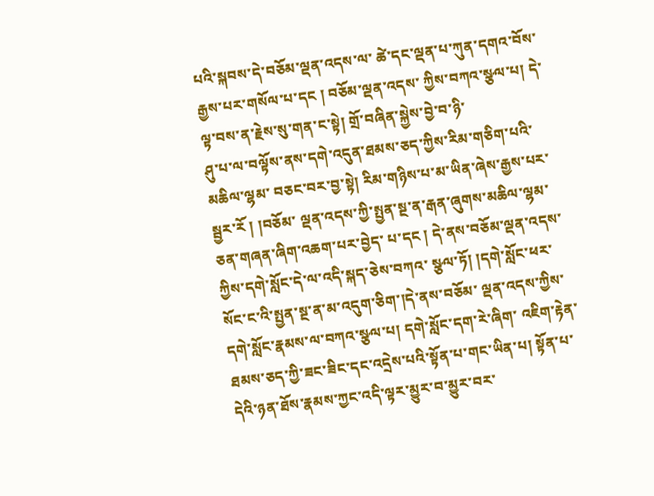པའི་སྐབས་དེ་བཅོམ་ལྡན་འདས་ལ་ ཚེ་དང་ལྡན་པ་ཀུན་དགའ་བོས་རྒྱས་པར་གསོལ་པ་དང ། བཅོམ་ལྡན་འདས་ ཀྱིས་བཀའ་སྩལ་པ། དེ་ལྟ་བས་ན་རྗེས་སུ་གན་ང་སྟེ། གྲོ་བཞིན་སྐྱེས་བྱེ་བ་ཉི་
ཤུ་པ་ལ་བལྟོས་ནས་དགེ་འདུན་ཐམས་ཅད་ཀྱིས་རིམ་གཅིག་པའི་མཆིལ་ལྷམ་ བཅང་བར་བྱ་སྟེ། རིམ་གཉིས་པ་མ་ཡིན་ཞེས་རྒྱས་པར་སྦྱར་རོ ། །བཅོམ་ ལྡན་འདས་ཀྱི་སྤྱན་སྔ་ན་རྒན་ཞུགས་མཆིལ་ལྷམ་ཅན་གཞན་ཞིག་འཆག་པར་བྱེད་ པ་དང ། དེ་ནས་བཅོམ་ལྡན་འདས་ཀྱིས་དགེ་སློང་དེ་ལ་འདི་སྐད་ཅེས་བཀའ་ སྩལ་ཏོ། །དགེ་སློང་ཕར་སོང་ང་འི་སྤྱན་སྔ་ན་མ་འདུག་ཅིག་།དེ་ནས་བཅོམ་ ལྡན་འདས་ཀྱིས་དགེ་སློང་རྣམས་ལ་བཀའ་སྩལ་པ། དགེ་སློང་དག་རེ་ཞིག་ འཇིག་རྟེན་ཐམས་ཅད་ཀྱི་ཟང་ཟིང་དང་འདྲེས་པའི་སྟོན་པ་གང་ཡིན་པ། སྟོན་པ་དེའི་ཉན་ཐོས་རྣམས་ཀྱང་འདི་ལྟར་མྱུར་བ་མྱུར་བར་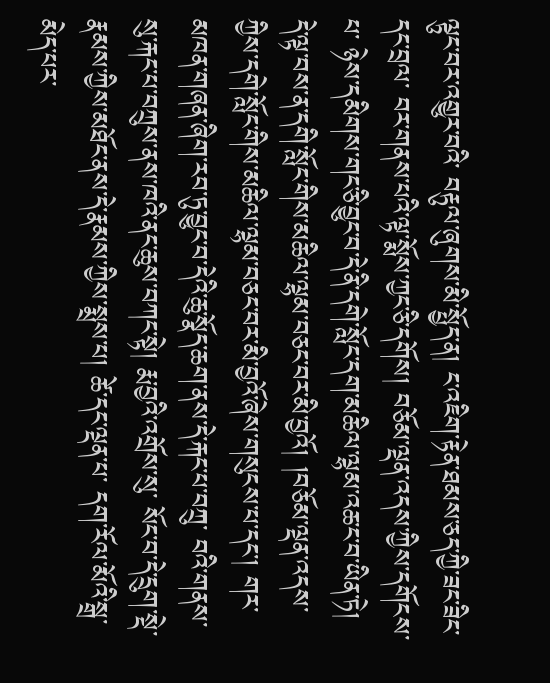ལྟུང་བར་འགྱུར་བའི་ བརྟུལ་ཞུགས་མི་སྤྱོད་ན། ང་འཇིག་རྟེན་ཐམས་ཅད་ཀྱི་ཟང་ཟིང་དང་བྲལ་ བར་གནས་པའི་ལྟ་སྨོས་ཀྱང་ཅི་དགོས། བཅོམ་ལྡན་འདས་ཀྱིས་དགོངས་པ་ ཉེས་དམིགས་གང་ཅི་བྱུང་བ་དེ་ནི་དགེ་སློང་དག་མཆིལ་ལྷམ་འཆ་ང་བ་ཡིན་ཏེ། དེ་ལྟ་བས་ན་དགི་སློང་གིས་མཆིལ་ལྷམ་བཅང་བར་མི་བྱའོ། །བཅོམ་ལྡན་འདས་ ཀྱིས་དགེ་སློང་གིས་མཆིལ་ལྷམ་བཅང་བར་མི་བྱའོ་ཞེས་གསུངས་པ་དང་། གར་མཁན་གཞན་ཞིག་རབ་ཏུ་བྱུང་བ་དེའི་ཆུ་སྣོད་ཆག་ནས་དེ་རྐང་པ་བཀྲུ་ བའི་གནས་སུ་རྐང་པ་བཀྲུས་ནས་ཁའི་ནང་ཆུས་བཀང་སྟེ། རྨ་བྱའི་འགྲོས་སུ་ སོང་བ་དེ་དྲུག་སྡེ་རྣམས་ཀྱིས་མཐོང་ནས་དེ་རྣམས་ཀྱིས་སྨྲས་པ། ཚེ་དང་ལྡན་པ་ དག་རོལ་མོའི་སྒྲ་མེད་པར་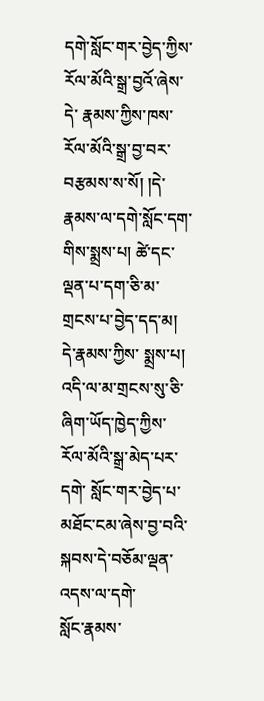དགེ་སློང་གར་བྱེད་ཀྱིས་རོལ་མོའི་སྒྲ་བྱའོ་ཞེས་དེ་ རྣམས་ཀྱིས་ཁས་རོལ་མོའི་སྒྲ་བྱ་བར་བརྩམས་ས་སོ། །དེ་རྣམས་ལ་དགེ་སློང་དག་ གིས་སྨྲས་པ། ཚེ་དང་ལྡན་པ་དག་ཅི་མ་གྲངས་པ་བྱེད་དད་མ། དེ་རྣམས་ཀྱིས་ སྨྲས་པ། འདི་ལ་མ་གྲངས་སུ་ཅི་ཞིག་ཡོད་ཁྱེད་ཀྱིས་རོལ་མོའི་སྒྲ་མེད་པར་དགེ་ སློང་གར་བྱེད་པ་མཐོང་ངམ་ཞེས་བྱ་བའི་སྐབས་དེ་བཅོམ་ལྡན་འདས་ལ་དགེ་
སློང་རྣམས་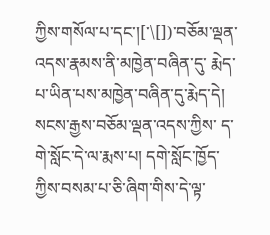ཀྱིས་གསོལ་པ་དང་།[་\[])་བཅོམ་ལྡན་འདས་རྣམས་ནི་མཁྱེན་བཞིན་དུ་ རྨེད་པ་ཡིན་པས་མཁྱེན་བཞིན་དུ་རྨེད་དེ། སངས་རྒྱས་བཅོམ་ལྡན་འདས་ཀྱིས་ ད་གེ་སློང་དེ་ལ་རྨས་པ། དགེ་སློང་ཁྱོད་ཀྱིས་བསམ་པ་ཅི་ཞིག་གིས་དེ་ལྟ་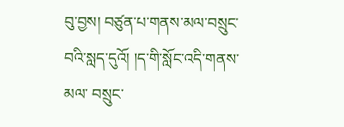བུ་བྱས། བཙུན་པ་གནས་མལ་བསྲུང་བའི་སླད་དུའོ། །ད་གི་སློང་འདི་གནས་མལ་ བསྲུང་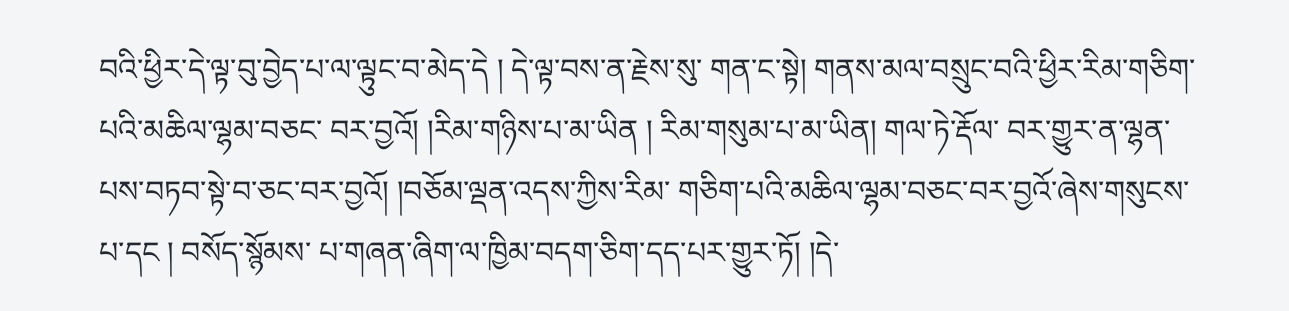བའི་ཕྱིར་དེ་ལྟ་བུ་བྱེད་པ་ལ་ལྟུང་བ་མེད་དེ ། དེ་ལྟ་བས་ན་རྗེས་སུ་ གན་ང་སྟེ། གནས་མལ་བསྲུང་བའི་ཕྱིར་རིམ་གཅིག་པའི་མཆིལ་ལྷམ་བཅང་ བར་བྱའོ། །རིམ་གཉིས་པ་མ་ཡིན ། རིམ་གསུམ་པ་མ་ཡིན། གལ་ཏེ་རྡོལ་ བར་གྱུར་ན་ལྷན་པས་བཏབ་སྟེ་བ་ཅང་བར་བྱའོ། །བཅོམ་ལྡན་འདས་ཀྱིས་རིམ་ གཅིག་པའི་མཆིལ་ལྷམ་བཅང་བར་བྱའོ་ཞེས་གསུངས་པ་དང ། བསོད་སྙོམས་ པ་གཞན་ཞིག་ལ་ཁྱིམ་བདག་ཅིག་དད་པར་གྱུར་ཏོ། །དེ་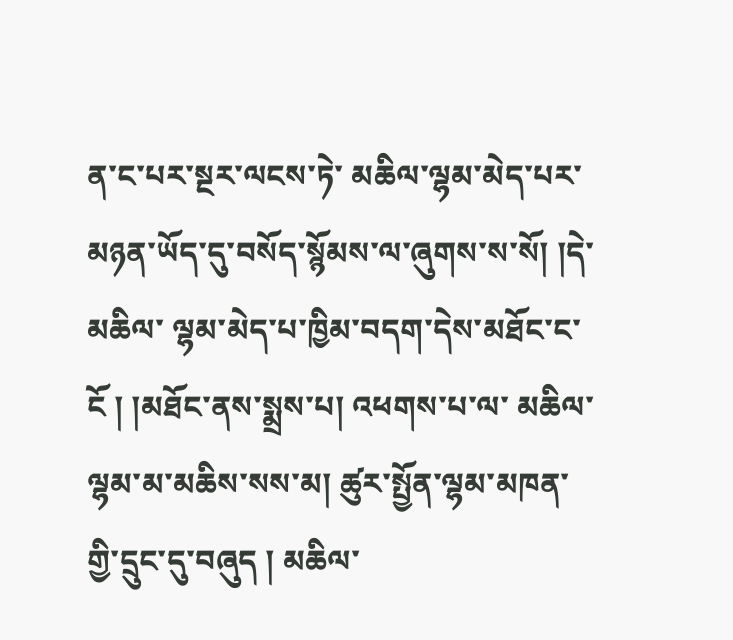ན་ང་པར་སྔར་ལངས་ཏེ་ མཆིལ་ལྷམ་མེད་པར་མཉན་ཡོད་དུ་བསོད་སྙོམས་ལ་ཞུགས་ས་སོ། །དེ་མཆིལ་ ལྷམ་མེད་པ་ཁྱིམ་བདག་དེས་མཐོང་ང་ངོ ། །མཐོང་ནས་སྨྲས་པ། འཕགས་པ་ལ་ མཆིལ་ལྷམ་མ་མཆིས་སས་མ། ཚུར་སྤྱོན་ལྷམ་མཁན་གྱི་དྲུང་དུ་བཞུད ། མཆིལ་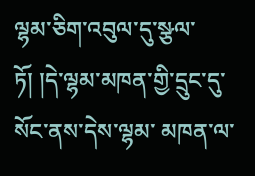ལྷམ་ཅིག་འབུལ་དུ་སྩལ་ཏོ། །དེ་ལྷམ་མཁན་གྱི་དྲུང་དུ་སོང་ནས་དེས་ལྷམ་ མཁན་ལ་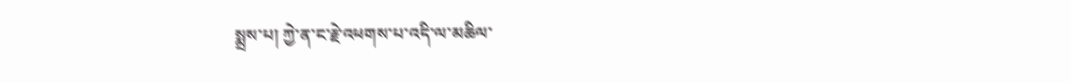སྨྲས་པ། ཀྱེ་ན་ང་རྗེ་འཕགས་པ་འདི་ལ་མཆིལ་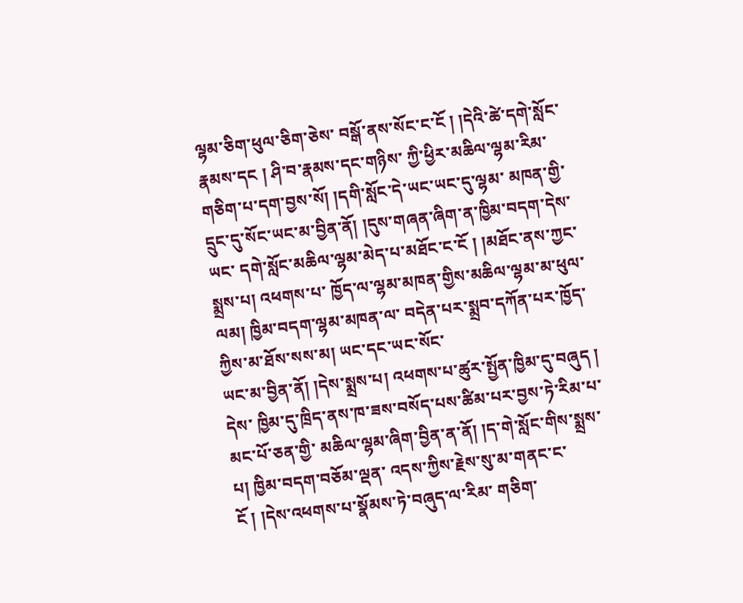ལྷམ་ཅིག་ཕུལ་ཅིག་ཅེས་ བསྒོ་ནས་སོང་ང་ངོ ། །དེའི་ཚེ་དགེ་སློང་རྣམས་དང ། ཤི་བ་རྣམས་དང་གཉིས་ ཀྱི་ཕྱིར་མཆིལ་ལྷམ་རིམ་གཅིག་པ་དག་བྱས་སོ། །དགི་སློང་དེ་ཡང་ཡང་དུ་ལྷམ་ མཁན་གྱི་དྲུང་དུ་སོང་ཡང་མ་བྱིན་ནོ། །དུས་གཞན་ཞིག་ན་ཁྱིམ་བདག་དེས་ཡང་ དགེ་སློང་མཆིལ་ལྷམ་མེད་པ་མཐོང་ང་ངོ ། །མཐོང་ནས་ཀྱང་སྨྲས་པ། འཕགས་པ་ ཁྱོད་ལ་ལྷམ་མཁན་གྱིས་མཆིལ་ལྷམ་མ་ཕུལ་ལམ། ཁྱིམ་བདག་ལྷམ་མཁན་ལ་ བདེན་པར་སྨྲབ་དཀོན་པར་ཁྱོད་ཀྱིས་མ་ཐོས་སས་མ། ཡང་དང་ཡང་སོང་
ཡང་མ་བྱིན་ནོ། །དེས་སྨྲས་པ། འཕགས་པ་ཚུར་སྤྱོན་ཁྱིམ་དུ་བཞུད ། དེས་ ཁྱིམ་དུ་ཁྲིད་ནས་ཁ་ཟས་བསོད་པས་ཚིམ་པར་བྱས་ཏེ་རིམ་པ་མང་པོ་ཅན་གྱི་ མཆིལ་ལྷམ་ཞིག་བྱིན་ན་ནོ། །ད་གེ་སློང་གིས་སྨྲས་པ། ཁྱིམ་བདག་བཅོམ་ལྡན་ འདས་ཀྱིས་རྗེས་སུ་མ་གནང་ང་ངོ ། །དེས་འཕགས་པ་སྣོམས་ཏེ་བཞུད་ལ་རིམ་ གཅིག་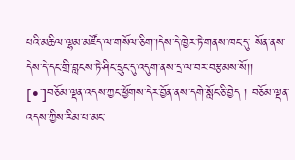པའི་མཆིལ་ལྷམ་མཛོད་ལ་གསོལ་ཅིག་།དེས་དེ་ཁྱེར་ཏེ་གནས་ཁང་དུ་ སོན་ནས་དེས་དེ་དང་གྲི་བླངས་ཏེ་ཤིང་དྲུང་དུ་འདུག་ནས་དྲ་ལ་བར་བརྩམས་སོ།། [•་]བཅོམ་ལྡན་འདས་ཀྱང་ཕྱོགས་དེར་བྱོན་ནས་དགེ་སློང་ཅི་བྱེད ། བཅོམ་ལྡན་ འདས་ཀྱིས་རིམ་པ་མང་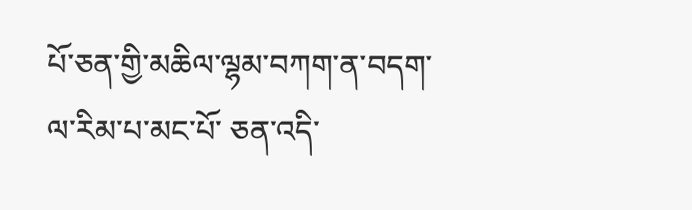པོ་ཅན་གྱི་མཆིལ་ལྷམ་བཀག་ན་བདག་ལ་རིམ་པ་མང་པོ་ ཅན་འདི་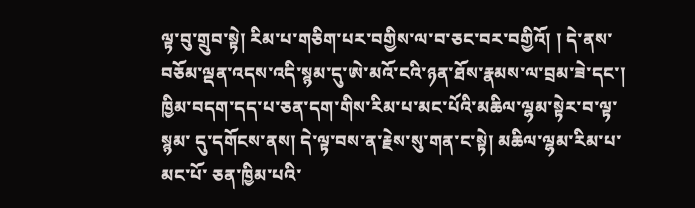ལྟ་བུ་གྲུབ་སྟེ། རིམ་པ་གཅིག་པར་བགྱིས་ལ་བ་ཅང་བར་བགྱིའོ། ། དེ་ནས་བཅོམ་ལྡན་འདས་འདི་སྙམ་དུ་ཨེ་མའོ་ངའི་ཉན་ཐོས་རྣམས་ལ་བྲམ་ཟེ་དང་། ཁྱིམ་བདག་དད་པ་ཅན་དག་གིས་རིམ་པ་མང་པོའི་མཆིལ་ལྷམ་སྟེར་བ་ལྟ་སྙམ་ དུ་དགོངས་ནས། དེ་ལྟ་བས་ན་རྗེས་སུ་གན་ང་སྟེ། མཆིལ་ལྷམ་རིམ་པ་མང་པོ་ ཅན་ཁྱིམ་པའི་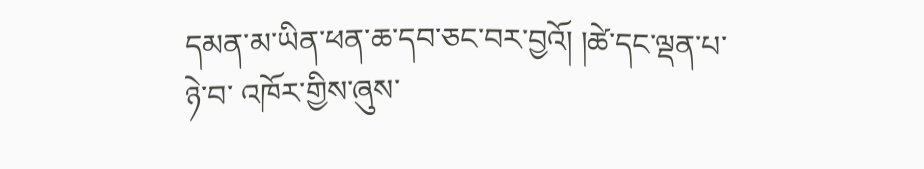དམན་མ་ཡིན་ཕན་ཆ་དབ་ཅང་བར་བྱའོ། །ཚེ་དང་ལྡན་པ་ཉེ་བ་ འཁོར་གྱིས་ཞུས་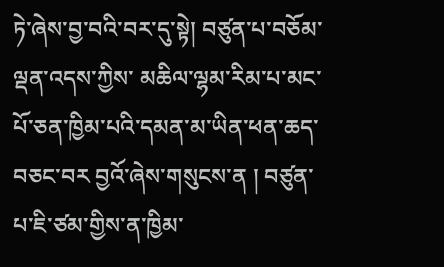ཏེ་ཞེས་བྱ་བའི་བར་དུ་སྟེ། བཙུན་པ་བཅོམ་ལྡན་འདས་ཀྱིས་ མཆིལ་ལྷམ་རིམ་པ་མང་པོ་ཅན་ཁྱིམ་པའི་དམན་མ་ཡིན་ཕན་ཆད་བཅང་བར བྱའོ་ཞེས་གསུངས་ན ། བཙུན་པ་ཇི་ཙམ་གྱིས་ན་ཁྱིམ་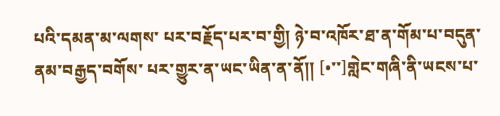པའི་དམན་མ་ལགས་ པར་བརྗོད་པར་བ་གྱི། ཉེ་བ་འཁོར་ཐ་ན་གོམ་པ་བདུན་ནམ་བརྒྱད་བགོས་ པར་གྱུར་ན་ཡང་ཡིན་ན་ནོ།། [•་་]གླེང་གཞི་ནི་ཡངས་པ་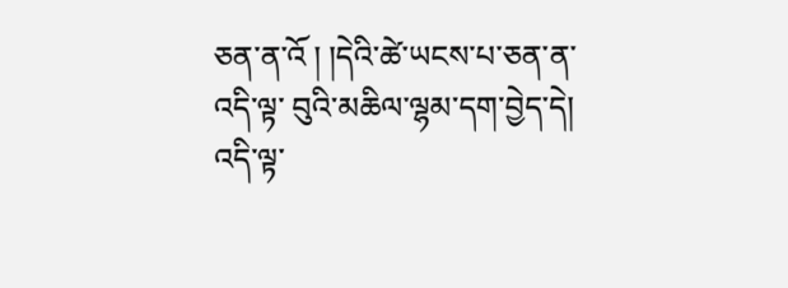ཅན་ན་འོ ། །དེའི་ཚེ་ཡངས་པ་ཅན་ན་འདི་ལྟ་ བུའི་མཆིལ་ལྷམ་དག་བྱེད་དེ། འདི་ལྟ་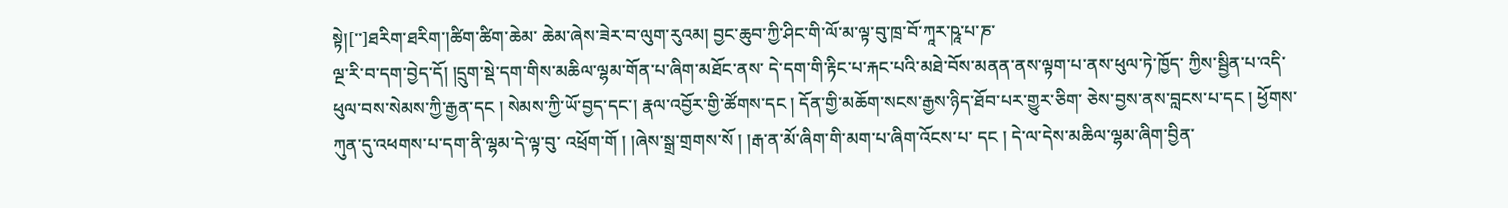སྟེ།[་་]ཐརིག་ཐརིག་།ཚིག་ཚིག་ཆེམ་ ཆེམ་ཞེས་ཟེར་བ་ལུག་རུའམ། བྱང་ཆུབ་ཀྱི་ཤིང་གི་ལོ་མ་ལྟ་བུ་ཁྲ་བོ་ཀཱར་ཥཱ་པ་ཎ་
ལྔ་རི་བ་དག་བྱེད་དོ། །དྲུག་སྡེ་དག་གིས་མཆིལ་ལྷམ་གོན་པ་ཞིག་མཐོང་ནས་ དེ་དག་གི་རྟིང་པ་རྐང་པའི་མཐེ་བོས་མནན་ནས་ལྟག་པ་ནས་ཕུལ་ཏེ་ཁྱོད་ ཀྱིས་སྦྱིན་པ་འདི་ཕུལ་བས་སེམས་ཀྱི་རྒྱན་དང ། སེམས་ཀྱི་ཡོ་བྱད་དང་། རྣལ་འབྱོར་གྱི་ཚོགས་དང ། དོན་གྱི་མཆོག་སངས་རྒྱས་ཉིད་ཐོབ་པར་གྱུར་ཅིག་ ཅེས་བྱས་ནས་བླངས་པ་དང ། ཕྱོགས་ཀུན་དུ་འཕགས་པ་དག་ནི་ལྷམ་དེ་ལྟ་བུ་ འཕྲོག་གོ ། །ཞེས་སྒྲ་གྲགས་སོ ། །རྒ་ན་མོ་ཞིག་གི་མག་པ་ཞིག་འོངས་པ་ དང ། དེ་ལ་དེས་མཆིལ་ལྷམ་ཞིག་བྱིན་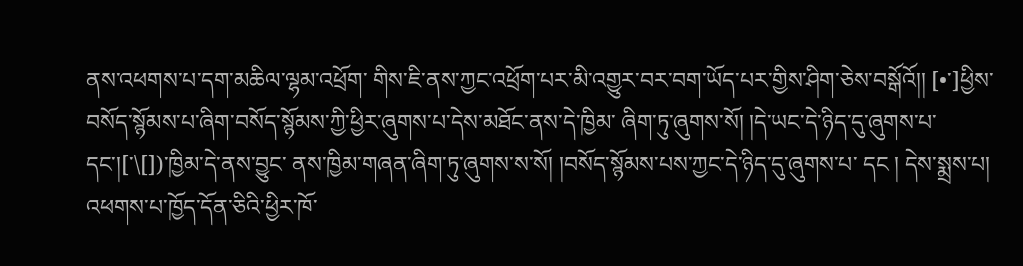ནས་འཕགས་པ་དག་མཆིལ་ལྷམ་འཕྲོག་ གིས་ཇི་ནས་ཀྱང་འཕྲོག་པར་མི་འགྱུར་བར་བག་ཡོད་པར་གྱིས་ཤིག་ཅེས་བསྒོའོ།། [•་]ཕྱིས་བསོད་སྙོམས་པ་ཞིག་བསོད་སྙོམས་ཀྱི་ཕྱིར་ཞུགས་པ་དེས་མཐོང་ནས་དེ་ཁྱིམ་ ཞིག་ཏུ་ཞུགས་སོ། །དེ་ཡང་དེ་ཉིད་དུ་ཞུགས་པ་དང་།[་\[])་ཁྱིམ་དེ་ནས་བྱུང་ ནས་ཁྱིམ་གཞན་ཞིག་ཏུ་ཞུགས་ས་སོ། །བསོད་སྙོམས་པས་ཀྱང་དེ་ཉིད་དུ་ཞུགས་པ་ དང ། དེས་སྨྲས་པ། འཕགས་པ་ཁྱོད་དོན་ཅིའི་ཕྱིར་ཁོ་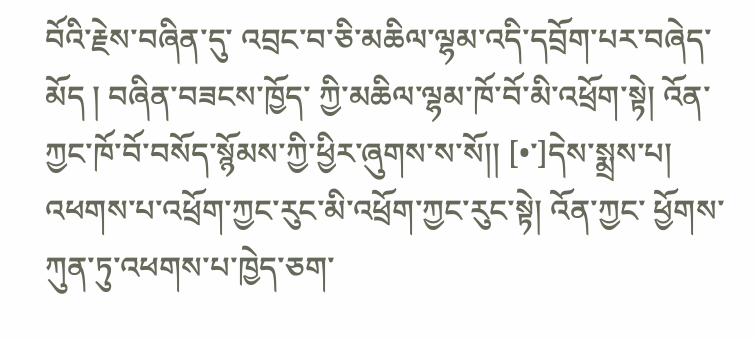བོའི་རྗེས་བཞིན་དུ་ འབྲང་བ་ཅི་མཆིལ་ལྷམ་འདི་དབྲོག་པར་བཞེད་མོད ། བཞིན་བཟངས་ཁྱོད་ ཀྱི་མཆིལ་ལྷམ་ཁོ་བོ་མི་འཕྲོག་སྟེ། འོན་ཀྱང་ཁོ་བོ་བསོད་སྙོམས་ཀྱི་ཕྱིར་ཞུགས་ས་སོ།། [•་]དེས་སྨྲས་པ། འཕགས་པ་འཕྲོག་ཀྱང་རུང་མི་འཕྲོག་ཀྱང་རུང་སྟེ། འོན་ཀྱང་ ཕྱོགས་ཀུན་ཏུ་འཕགས་པ་ཁྱེད་ཅག་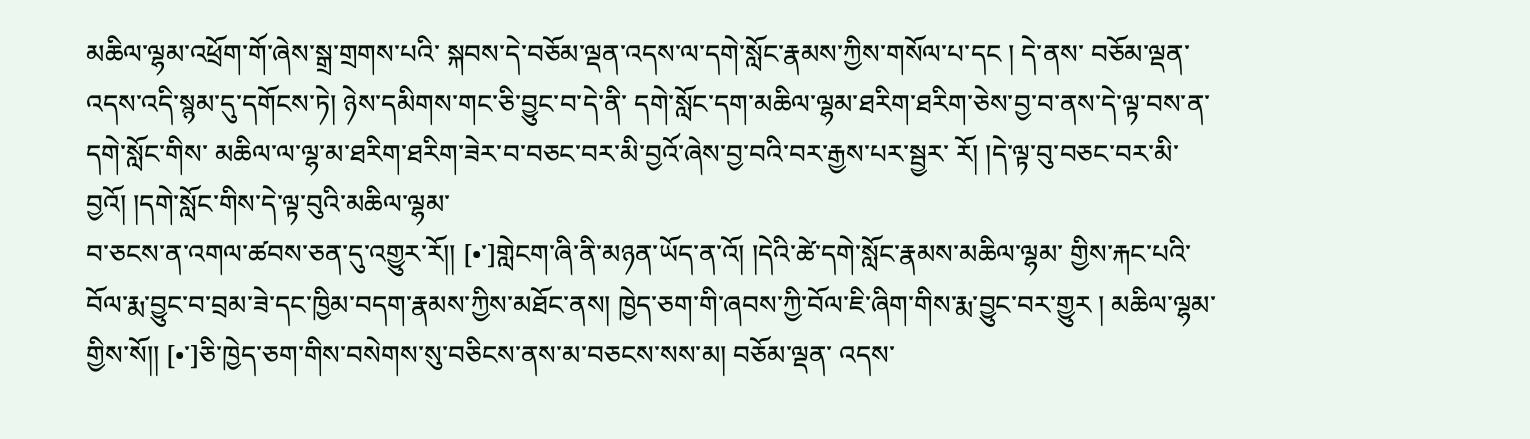མཆིལ་ལྷམ་འཕྲོག་གོ་ཞེས་སྒྲ་གྲགས་པའི་ སྐབས་དེ་བཅོམ་ལྡན་འདས་ལ་དགེ་སློང་རྣམས་ཀྱིས་གསོལ་པ་དང ། དེ་ནས་ བཅོམ་ལྡན་འདས་འདི་སྙམ་དུ་དགོངས་ཏེ། ཉེས་དམིགས་གང་ཅི་བྱུང་བ་དེ་ནི་ དགེ་སློང་དག་མཆིལ་ལྷམ་ཐརིག་ཐརིག་ཅེས་བྱ་བ་ནས་དེ་ལྟ་བས་ན་དགེ་སློང་གིས་ མཆིལ་ལ་ལྷ་མ་ཐརིག་ཐརིག་ཟེར་བ་བཅང་བར་མི་བྱའོ་ཞེས་བྱ་བའི་བར་རྒྱས་པར་སྦྱར་ རོ། །དེ་ལྟ་བུ་བཅང་བར་མི་བྱའོ། །དགེ་སློང་གིས་དེ་ལྟ་བུའི་མཆིལ་ལྷམ་
བ་ཅངས་ན་འགལ་ཚབས་ཅན་དུ་འགྱུར་རོ།། [•་]གླེངག་ཞི་ནི་མཉན་ཡོད་ན་འོ། །དེའི་ཚེ་དགེ་སློང་རྣམས་མཆིལ་ལྷམ་ གྱིས་རྐང་པའི་བོལ་རྨ་བྱུང་བ་བྲམ་ཟེ་དང་ཁྱིམ་བདག་རྣམས་ཀྱིས་མཐོང་ནས། ཁྱེད་ཅག་གི་ཞབས་ཀྱི་བོལ་ཇི་ཞིག་གིས་རྨ་བྱུང་བར་གྱུར ། མཆིལ་ལྷམ་གྱིས་སོ།། [•་]ཅི་ཁྱེད་ཅག་གིས་བསེགས་སུ་བཅིངས་ནས་མ་བཅངས་སས་མ། བཅོམ་ལྡན་ འདས་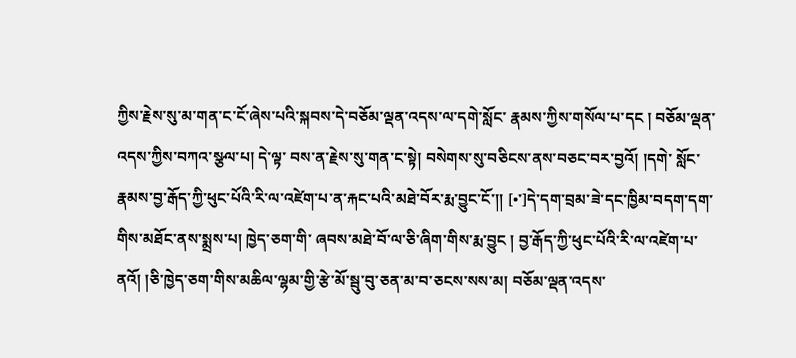ཀྱིས་རྗེས་སུ་མ་གན་ང་ངོ་ཞེས་པའི་སྐབས་དེ་བཅོམ་ལྡན་འདས་ལ་དགེ་སློང་ རྣམས་ཀྱིས་གསོལ་པ་དང ། བཅོམ་ལྡན་འདས་ཀྱིས་བཀའ་སྩལ་པ། དེ་ལྟ་ བས་ན་རྗེས་སུ་གན་ང་སྟེ། བསེགས་སུ་བཅིངས་ནས་བཅང་བར་བྱའོ། །དགེ་ སློང་རྣམས་བྱ་རྒོད་ཀྱི་ཕུང་པོའི་རི་ལ་འཛེག་པ་ན་རྐང་པའི་མཐེ་བོར་རྨ་བྱུང་ངོ་།། [•་]དེ་དག་བྲམ་ཟེ་དང་ཁྱིམ་བདག་དག་གིས་མཐོང་ནས་སྨྲས་པ། ཁྱེད་ཅག་གི་ ཞབས་མཐེ་བོ་ལ་ཅི་ཞིག་གིས་རྨ་བྱུང ། བྱ་རྒོད་ཀྱི་ཕུང་པོའི་རི་ལ་འཛེག་པ་ ནའོ། །ཅི་ཁྱེད་ཅག་གིས་མཆིལ་ལྷམ་གྱི་རྩེ་མོ་སྦུ་བུ་ཅན་མ་བ་ཅངས་སས་མ། བཅོམ་ལྡན་འདས་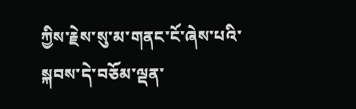ཀྱིས་རྗེས་སུ་མ་གནང་ངོ་ཞེས་པའི་སྐབས་དེ་བཅོམ་ལྡན་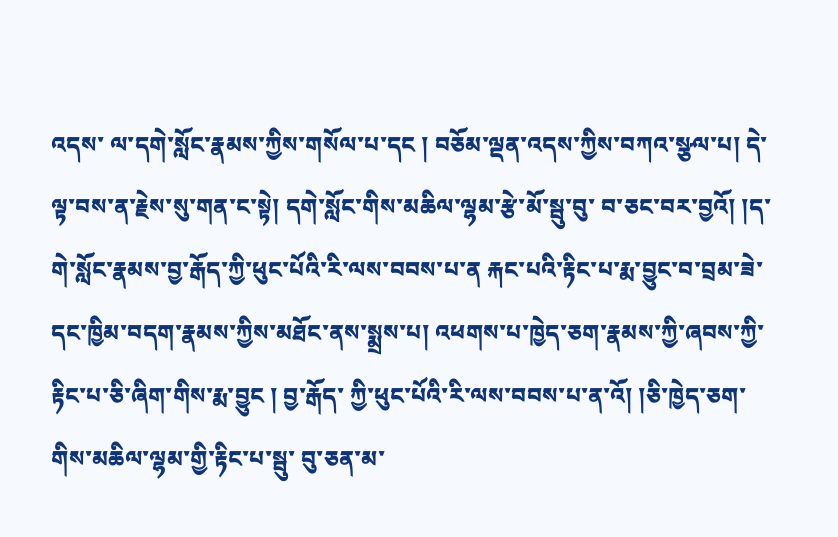འདས་ ལ་དགེ་སློང་རྣམས་ཀྱིས་གསོལ་པ་དང ། བཅོམ་ལྡན་འདས་ཀྱིས་བཀའ་སྩལ་པ། དེ་ལྟ་བས་ན་རྗེས་སུ་གན་ང་སྟེ། དགེ་སློང་གིས་མཆིལ་ལྷམ་རྩེ་མོ་སྦུ་བུ་ བ་ཅང་བར་བྱའོ། །ད་གེ་སློང་རྣམས་བྱ་རྒོད་ཀྱི་ཕུང་པོའི་རི་ལས་བབས་པ་ན རྐང་པའི་རྟིང་པ་རྨ་བྱུང་བ་བྲམ་ཟེ་དང་ཁྱིམ་བདག་རྣམས་ཀྱིས་མཐོང་ནས་སྨྲས་པ། འཕགས་པ་ཁྱེད་ཅག་རྣམས་ཀྱི་ཞབས་ཀྱི་རྟིང་པ་ཅི་ཞིག་གིས་རྨ་བྱུང ། བྱ་རྒོད་ ཀྱི་ཕུང་པོའི་རི་ལས་བབས་པ་ན་འོ། །ཅི་ཁྱེད་ཅག་གིས་མཆིལ་ལྷམ་གྱི་རྟིང་པ་སྦུ་ བུ་ཅན་མ་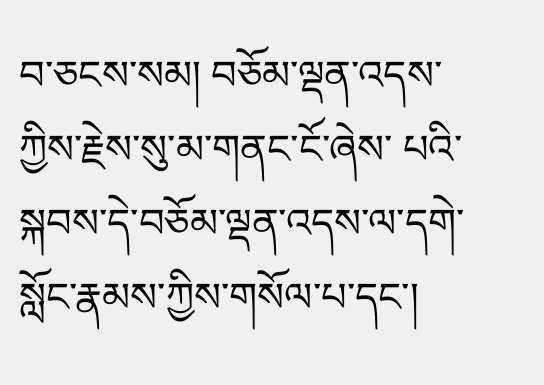བ་ཅངས་སམ། བཅོམ་ལྡན་འདས་ཀྱིས་རྗེས་སུ་མ་གནང་ངོ་ཞེས་ པའི་སྐབས་དེ་བཅོམ་ལྡན་འདས་ལ་དགེ་སློང་རྣམས་ཀྱིས་གསོལ་པ་དང་།